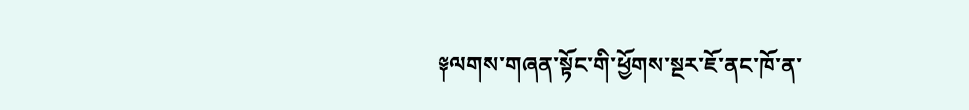༈ལགས་གཞན་སྟོང་གི་ཕྱོགས་སྔར་ཇོ་ནང་ཁོ་ན་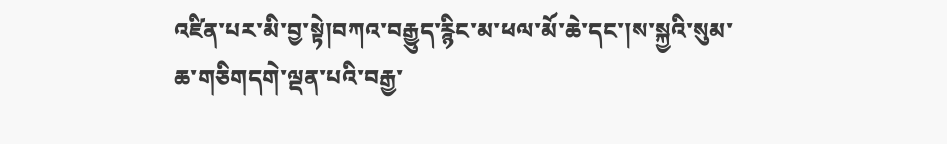འཛིན་པར་མི་བྱ་སྟེ།བཀའ་བརྒྱུད་རྙིང་མ་ཕལ་མོ་ཆེ་དང་།ས་སྐྱའི་སུམ་ཆ་གཅིགདགེ་ལྡན་པའི་བརྒྱ་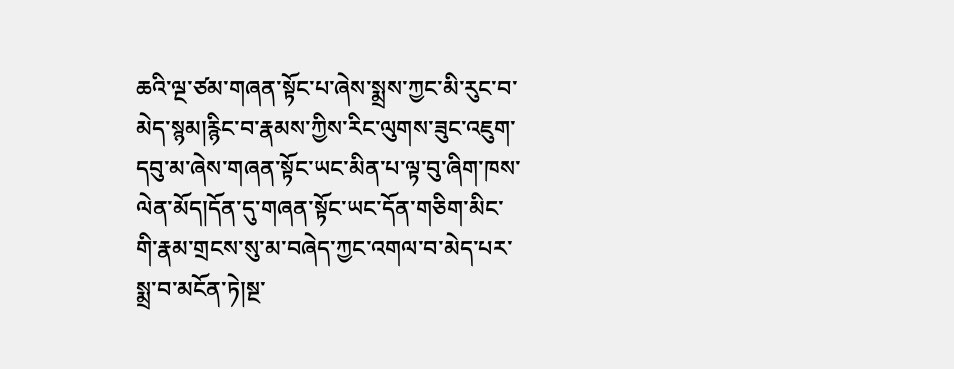ཆའི་ལྔ་ཙམ་གཞན་སྟོང་པ་ཞེས་སྨྲས་ཀྱང་མི་རུང་བ་མེད་སྙམ།རྙིང་བ་རྣམས་ཀྱིས་རིང་ལུགས་ཟུང་འཇུག་དབུ་མ་ཞེས་གཞན་སྟོང་ཡང་མིན་པ་ལྟ་བུ་ཞིག་ཁས་ལེན་མོད།དོན་དུ་གཞན་སྟོང་ཡང་དོན་གཅིག་མིང་གི་རྣམ་གྲངས་སུ་མ་བཞེད་ཀྱང་འགལ་བ་མེད་པར་སྨྲ་བ་མངོན་ཏེ།སྔ་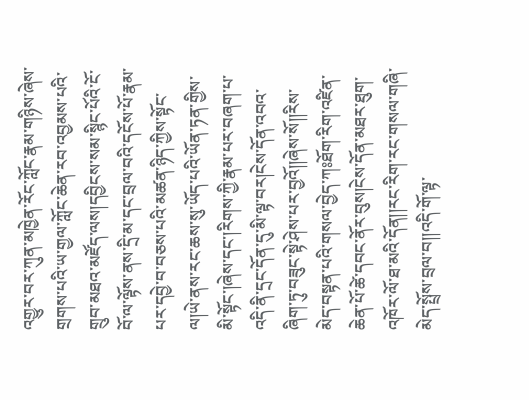འགྱུར་བར་ཀུན་མཁྱེན་རོང་ཀློང་རྣམ་གཉིས་ཞེས་གྲགས་པའི་ཡ་གྱལ་ཀློང་ཆེན་རབ་འབྱམས་པའི་གྲུབ་མཐའ་མཛོད་ལས།དབྱིངས་སམ་སྙིང་པོའི་ངོ་བོ་ལ་ལྟོས་ནས་དྲི་མ་དང་བྲལ་བའི་དངོས་པོ་རྣམ་པར་དབྱེ་བ་བཅས་པའི་མཚན་ཉིད་ཀྱིས་སྟོང་ལ།ཡེ་ནས་རང་ཆས་སུ་ཡོད་པའི་ཡོན་ཏན་གྱིས་མི་སྟོང་།ཞེས་དང་།རིགས་ཀྱི་རྣམ་པར་བཞག་པ་འདི་ནི་དྲང་དོན་དུ་མི་ལྟ་བར།ངེས་དོན་འབའ་ཞིག་ཏུ་བཟུང་སྟེ་ཤེས་པར་བྱའོ།།ཞེས་སོ།།རིས་མེད་བསྟན་པའི་གསལ་བྱེད་ཀཿཐོག་རིག་འཛིན་ཆེན་པོ་ཚེ་དབང་ནོར་བུས།ངེས་དོན་མཐར་ཐུག་འཁོར་ལོ་ཐ་མའི་དོན།།རང་རིག་རང་གསལ་གཞི་མེད་སྤྲོས་བྲལ་བ།།འདི་གོ་ལྟ་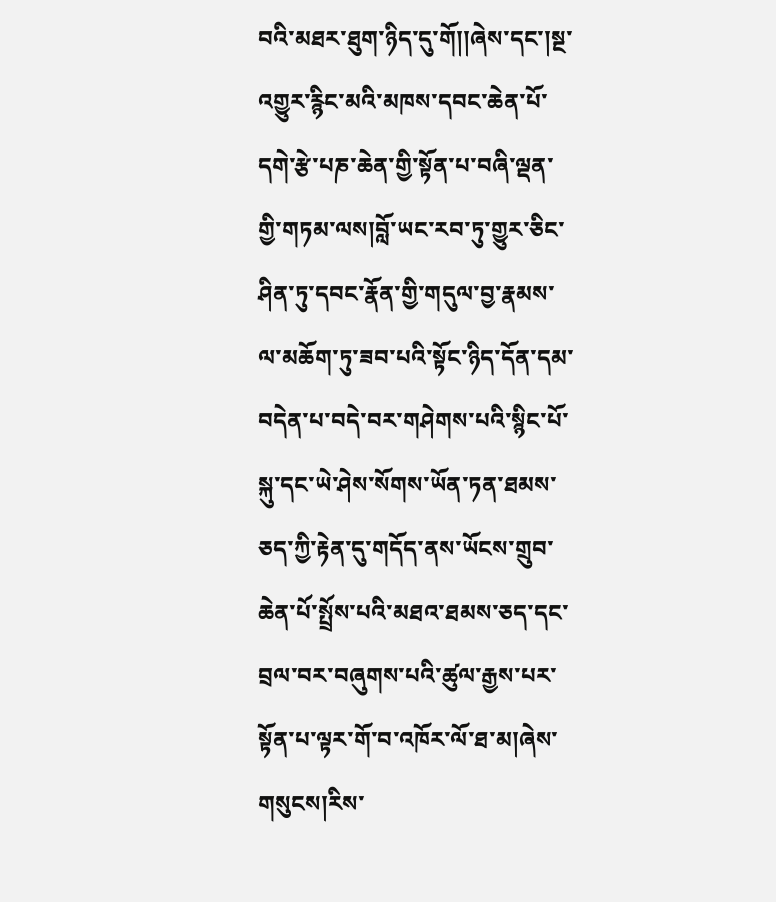བའི་མཐར་ཐུག་ཉིད་དུ་གོ།།ཞེས་དང་།སྔ་འགྱུར་རྙིང་མའི་མཁས་དབང་ཆེན་པོ་དགེ་རྩེ་པཎ་ཆེན་གྱི་སྟོན་པ་བཞི་ལྡན་གྱི་གཏམ་ལས།བློ་ཡང་རབ་ཏུ་གྱུར་ཅིང་ཤིན་ཏུ་དབང་རྣོན་གྱི་གདུལ་བྱ་རྣམས་ལ་མཆོག་ཏུ་ཟབ་པའི་སྟོང་ཉིད་དོན་དམ་བདེན་པ་བདེ་བར་གཤེགས་པའི་སྙིང་པོ་སྐུ་དང་ཡེ་ཤེས་སོགས་ཡོན་ཏན་ཐམས་ཅད་ཀྱི་རྟེན་དུ་གདོད་ནས་ཡོངས་གྲུབ་ཆེན་པོ་སྤྲོས་པའི་མཐའ་ཐམས་ཅད་དང་བྲལ་བར་བཞུགས་པའི་ཚུལ་རྒྱས་པར་སྟོན་པ་ལྟར་གོ་བ་འཁོར་ལོ་ཐ་མ།ཞེས་གསུངས།རིས་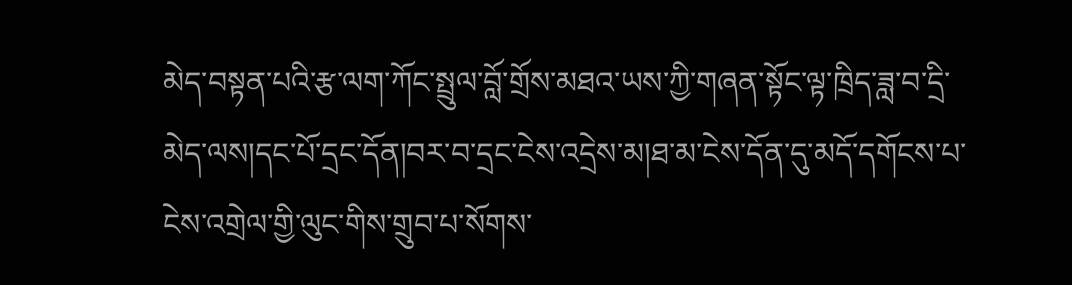མེད་བསྟན་པའི་རྩ་ལག་ཀོང་སྤྲུལ་བློ་གྲོས་མཐའ་ཡས་ཀྱི་གཞན་སྟོང་ལྟ་ཁྲིད་ཟླ་བ་དྲི་མེད་ལས།དང་པོ་དྲང་དོན།བར་བ་དྲང་ངེས་འདྲེས་མ།ཐ་མ་ངེས་དོན་དུ་མདོ་དགོངས་པ་ངེས་འགྲེལ་གྱི་ལུང་གིས་གྲུབ་པ་སོགས་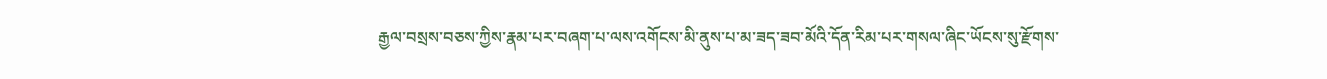རྒྱལ་བསྲས་བཅས་ཀྱིས་རྣམ་པར་བཞག་པ་ལས་འགོངས་མི་ནུས་པ་མ་ཟད་ཟབ་མོའི་དོན་རིམ་པར་གསལ་ཞིང་ཡོངས་སུ་རྫོགས་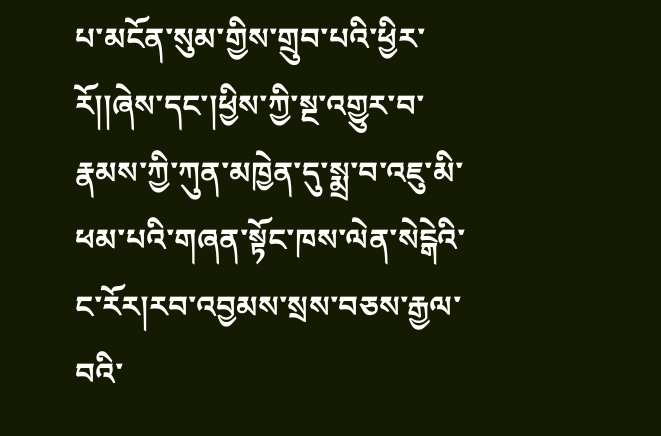པ་མངོན་སུམ་གྱིས་གྲུབ་པའི་ཕྱིར་རོ།།ཞེས་དང་།ཕྱིས་ཀྱི་སྔ་འགྱུར་བ་རྣམས་ཀྱི་ཀུན་མཁྱེན་དུ་སྨྲ་བ་འཇུ་མི་ཕམ་པའི་གཞན་སྟོང་ཁས་ལེན་སེངྒེའི་ང་རོར།རབ་འབྱམས་སྲས་བཅས་རྒྱལ་བའི་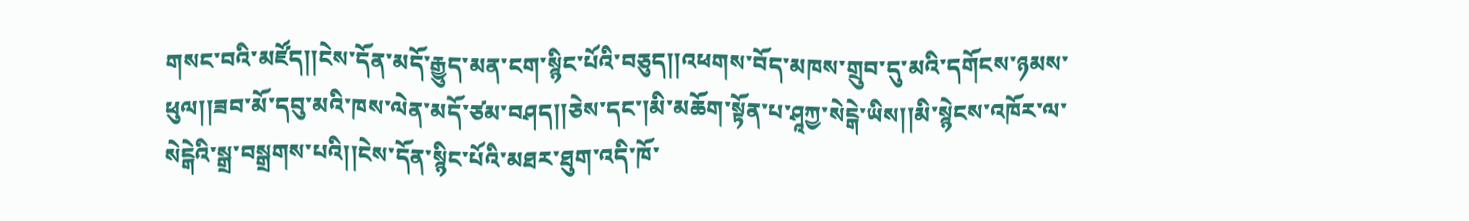གསང་བའི་མཛོད།།ངེས་དོན་མདོ་རྒྱུད་མན་ངག་སྙིང་པོའི་བཅུད།།འཕགས་བོད་མཁས་གྲུབ་དུ་མའི་དགོངས་ཉམས་ཕུལ།།ཟབ་མོ་དབུ་མའི་ཁས་ལེན་མདོ་ཙམ་བཤད།།ཅེས་དང་།མི་མཆོག་སྟོན་པ་ཤཱཀྱ་སེངྒེ་ཡིས།།མི་སྙེངས་འཁོར་ལ་སེངྒེའི་སྒྲ་བསྒྲགས་པའི།།ངེས་དོན་སྙིང་པོའི་མཐར་ཐུག་འདི་ཁོ་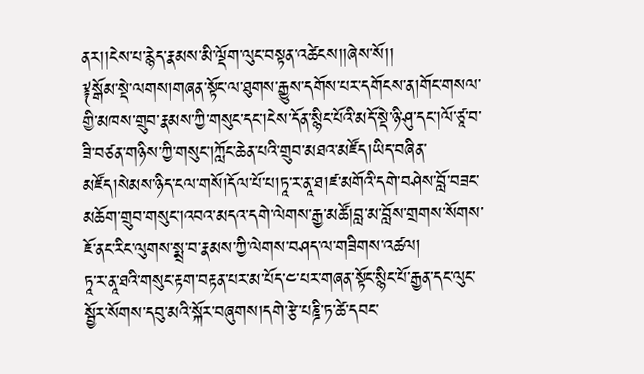ནར།།ངེས་པ་རྙེད་རྣམས་མི་ལྡོག་ལུང་བསྟན་འཚེངས།།ཞེས་སོ།།
༈སྒོམ་སྡེ་ལགས།གཞན་སྟོང་ལ་ཐུགས་རྒྱུས་དགོས་པར་དགོངས་ན།གོང་གསལ་གྱི་མཁས་གྲུབ་རྣམས་ཀྱི་གསུང་དང་།ངེས་དོན་སྙིང་པོའི་མདོ་སྡེ་ཉི་ཤུ་དང་།ལོ་ཙཱ་བ་ཟི་བཙན་གཉིས་ཀྱི་གསུང་།ཀློང་ཆེན་པའི་གྲུབ་མཐའ་མཛོད།ཡིད་བཞིན་མཛོད།སེམས་ཉིད་ངལ་གསོ།དོལ་པོ་པ།ཏཱ་ར་ནཱ་ཐ།ཛ་མགོའི་དགེ་བཤེས་བློ་བཟང་མཆོག་གྲུབ་གསུང་།འབའ་མདའ་དགེ་ལེགས་རྒྱ་མཚོ།བླ་མ་བློས་གྲགས་སོགས་ཇོ་ནང་རིང་ལུགས་སྨྲ་བ་རྣམས་ཀྱི་ལེགས་བཤད་ལ་གཟིགས་འཚལ།
ཏཱ་ར་ནཱ་ཐའི་གསུང་རྟག་བརྟན་པར་མ་པོད་༤་པར་གཞན་སྟོང་སྙིང་པོ་རྒྱན་དང་ལུང་སྦྱོར་སོགས་དབུ་མའི་སྐོར་བཞུགས།དགེ་རྩེ་པཎྜི་ཏ་ཚེ་དབང་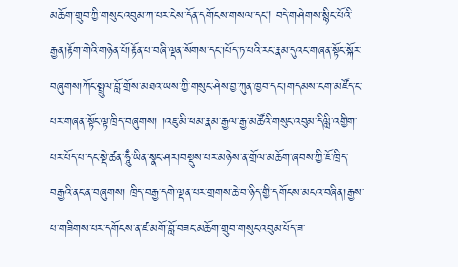མཆོག་གྲུབ་ཀྱི་གསུང་འབུམ་ཀ་པར་ངེས་དོན་དགོངས་གསལ་དང། བདེ་གཤེགས་སྙིང་པོའི་རྒྱན།རྟོག་གེའི་གཉེན་པོ།རྟོན་པ་བཞི་ལྡན་སོགས་དང་།པོད་ཏ་པའི་རང་རྣམ་དུའང་གཞན་སྟོང་སྐོར་བཞུགས།ཀོང་སྤྲུལ་བློ་གྲོས་མཐའ་ཡས་ཀྱི་གསུང་ཤེས་བྱ་ཀུན་ཁྱབ་དང་།གདམས་ངག་མཛོད་ང་པར་གཞན་སྟོང་ལྟ་ཁྲིད་བཞུགས། །འཇུ་མི་ཕམ་རྣམ་རྒྱལ་རྒྱ་མཚོའི་གསུང་འབུམ་དིལླི་འགྱིག་པར་པོད་པ་དང་སྡེ་ཚན་ཧཱུྃ་ཡིན་སྣང་ཤར།བསྡུས་པར་མཉེས་ན་གྲོལ་མཆོག་ཞབས་ཀྱི་ཇོ་ཁྲིད་བརྒྱའི་ནང་ན་བཞུགས། ཁྲིད་བརྒྱ་དགེ་ལྡན་པར་གྲགས་ཆེ་བ་ཉིད་གྱི་དགོངས་མངའ་བཞིན།རྒྱས་པ་གཟིགས་པར་དགོངས་ན་ཛ་མགོ་བློ་བཟང་མཆོག་གྲུབ་གསུང་འབུམ་པོད་ཟ་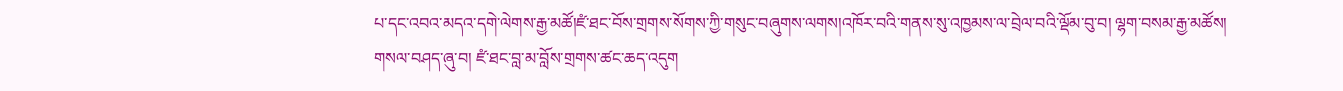པ་དང་འབའ་མདའ་དགེ་ལེགས་རྒྱ་མཚོ།ཛཾ་ཐང་བོས་གྲགས་སོགས་ཀྱི་གསུང་བཞུགས་ལགས།འཁོར་བའི་གནས་སུ་འཁྱམས་ལ་བྲེལ་བའི་ལྡོམ་བུ་བ། ལྷག་བསམ་རྒྱ་མཚོས།
གསལ་བཤད་ཞུ་བ། ཛཾ་ཐང་བླ་མ་བློས་གྲགས་ཚང་ཆད་འདུག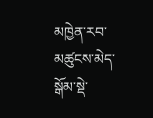མཁྱེན་རབ་མཚུངས་མེད་སྒོམ་སྡེ་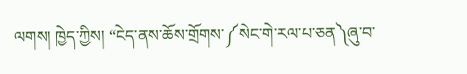ལགས། ཁྱེད་ཀྱིས། “ངེད་ནས་ཆོས་གྲོགས་༼སེང་གེ་རལ་པ་ཅན༽ཞུ་བ་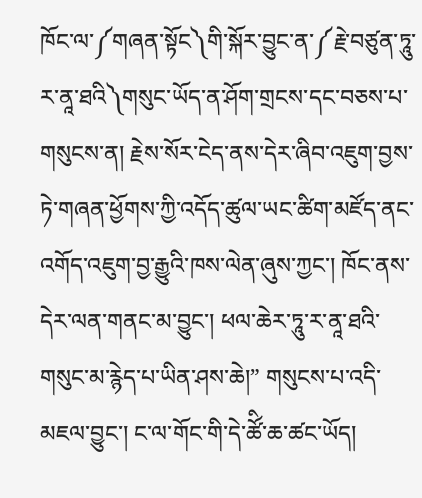ཁོང་ལ་༼གཞན་སྟོང༽གི་སྐོར་བྱུང་ན་༼རྗེ་བཙུན་ཏཱུ་ར་ནཱ་ཐའི༽གསུང་ཡོད་ན་ཤོག་གྲངས་དང་བཅས་པ་གསུངས་ན། རྗེས་སོར་ངེད་ནས་དེར་ཞིབ་འཇུག་བྱས་ཏེ་གཞན་ཕྱོགས་ཀྱི་འདོད་ཚུལ་ཡང་ཚིག་མཛོད་ནང་འགོད་འཇུག་བྱ་རྒྱུའི་ཁས་ལེན་ཞུས་ཀྱང་། ཁོང་ནས་དེར་ལན་གནང་མ་བྱུང་། ཕལ་ཆེར་ཏཱུ་ར་ནཱ་ཐའི་གསུང་མ་རྙེད་པ་ཡིན་ཤས་ཆེ།” གསུངས་པ་འདི་མཇལ་བྱུང་། ང་ལ་གོང་གི་དེ་ཚོི་ཆ་ཚང་ཡོད།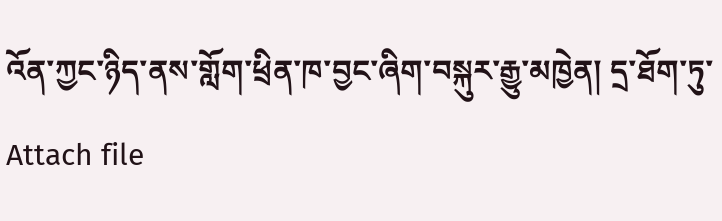འོན་ཀྱང་ཉིད་ནས་གློག་ཕྲིན་ཁ་བྱང་ཞིག་བསྐུར་རྒྱུ་མཁྱེན། དྲ་ཐོག་ཏུ་ Attach file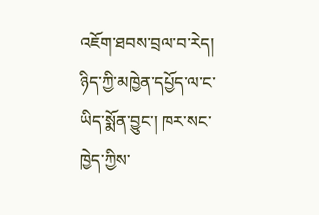འཇོག་ཐབས་བྲལ་བ་རེད། ཉིད་ཀྱི་མཁྱེན་དཔྱོད་ལ་ང་ཡིད་སྨོན་བྱུང་། ཁར་སང་ཁྱེད་ཀྱིས་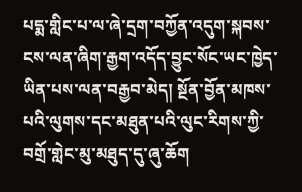པདྨ་གླིང་པ་ལ་ཞེ་དྲག་བཀྱོན་འདུག་སྐབས་ངས་ལན་ཞིག་རྒྱག་འདོད་བྱུང་སོང་ཡང་ཁྱེད་ཡིན་པས་ལན་བརྒྱབ་མེད། སྔོན་བྱོན་མཁས་པའི་ལུགས་དང་མཐུན་པའི་ལུང་རིགས་ཀྱི་བགྲོ་གླེང་མུ་མཐུད་དུ་ཞུ་ཆོག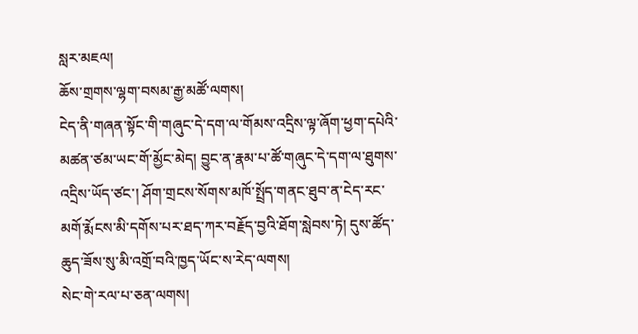སླར་མཇལ།
ཆོས་གྲགས་ལྷག་བསམ་རྒྱ་མཚོ་ལགས།
ངེད་ནི་གཞན་སྟོང་གི་གཞུང་དེ་དག་ལ་གོམས་འདྲིས་ལྟ་ཞོག་ཕྱག་དཔེའི་མཚན་ཙམ་ཡང་གོ་མྱོང་མེད། བྱུང་ན་རྣམ་པ་ཚོ་གཞུང་དེ་དག་ལ་ཐུགས་འདྲིས་ཡོད་ཙང་། ཤོག་གྲངས་སོགས་མཁོ་སྤྲོད་གནང་ཐུབ་ན་ངེད་རང་མགོ་རྨོངས་མི་དགོས་པར་ཐད་ཀར་བརྗོད་བྱའི་ཐོག་སླེབས་ཏེ། དུས་ཚོད་ཆུད་ཟོས་སུ་མི་འགྲོ་བའི་ཁྱད་ཡོང་ས་རེད་ལགས།
སེང་གེ་རལ་པ་ཅན་ལགས།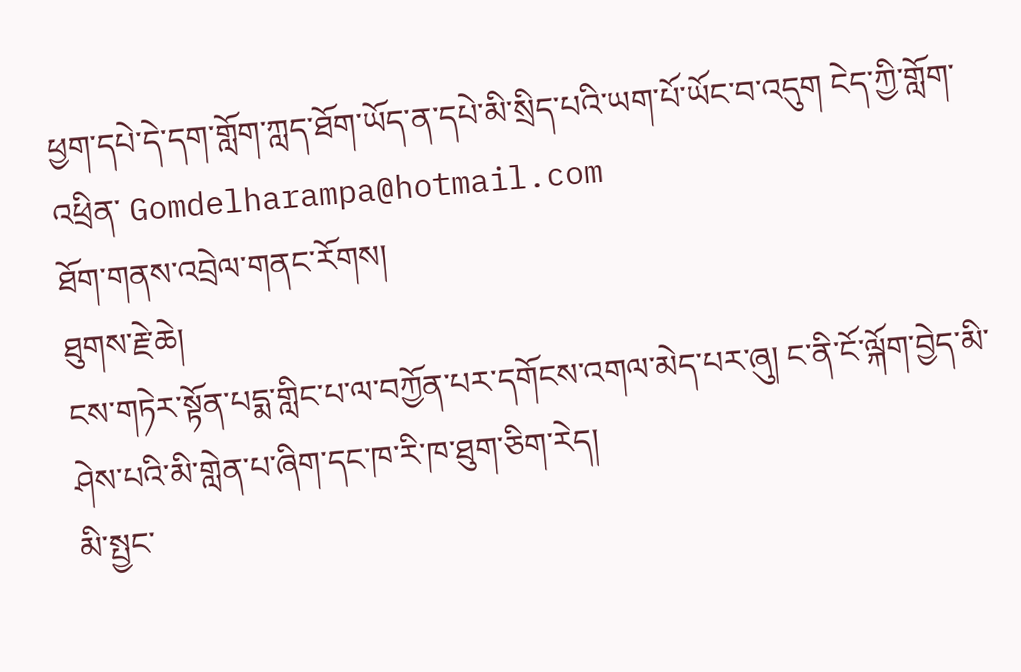ཕྱག་དཔེ་དེ་དག་གློག་ཀླད་ཐོག་ཡོད་ན་དཔེ་མི་སྲིད་པའི་ཡག་པོ་ཡོང་བ་འདུག ངེད་ཀྱི་གློག་འཕྲིན་ Gomdelharampa@hotmail.com
ཐོག་གནས་འབྲེལ་གནང་རོགས།
ཐུགས་རྗེ་ཆེ།
ངས་གཏེར་སྟོན་པདྨ་གླིང་པ་ལ་བཀྱོན་པར་དགོངས་འགལ་མེད་པར་ཞུ། ང་ནི་ངོ་ལྐོག་བྱེད་མི་ཤེས་པའི་མི་གླེན་པ་ཞིག་དང་ཁ་རི་ཁ་ཐུག་ཅིག་རེད།
མི་སྤྱང་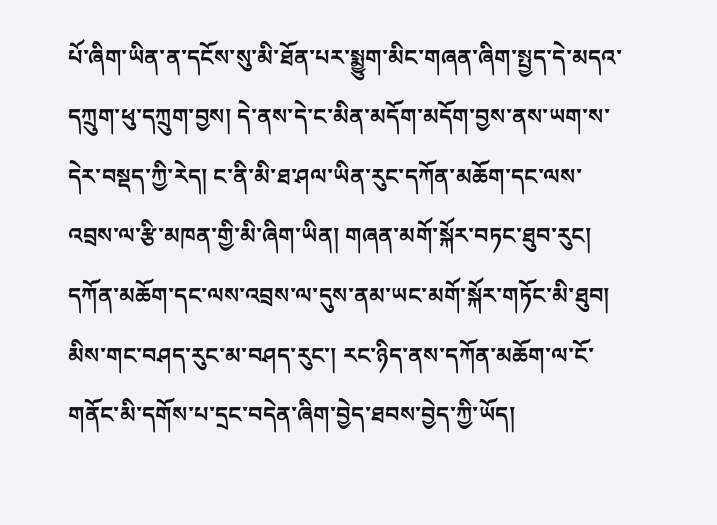པོ་ཞིག་ཡིན་ན་དངོས་སུ་མི་ཐོན་པར་སྨྱུག་མིང་གཞན་ཞིག་སྤྱད་དེ་མདའ་དཀྲུག་ཕུ་དཀྲུག་བྱས། དེ་ནས་དེ་ང་མིན་མདོག་མདོག་བྱས་ནས་ཡག་ས་དེར་བསྡད་ཀྱི་རེད། ང་ནི་མི་ཐ་ཤལ་ཡིན་རུང་དཀོན་མཆོག་དང་ལས་འབྲས་ལ་རྩི་མཁན་གྱི་མི་ཞིག་ཡིན། གཞན་མགོ་སྐོར་བཏང་ཐུབ་རུང། དཀོན་མཆོག་དང་ལས་འབྲས་ལ་དུས་ནམ་ཡང་མགོ་སྐོར་གཏོང་མི་ཐུབ། མིས་གང་བཤད་རུང་མ་བཤད་རུང་། རང་ཉིད་ནས་དཀོན་མཆོག་ལ་ངོ་གནོང་མི་དགོས་པ་དྲང་བདེན་ཞིག་བྱེད་ཐབས་བྱེད་ཀྱི་ཡོད།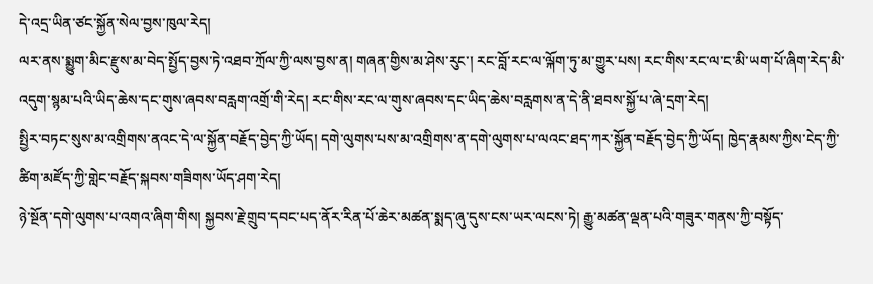དེ་འདྲ་ཡིན་ཙང་སྐྱོན་སེལ་བྱས་ཁུལ་རེད།
ལར་ནས་སྨྱུག་མིང་རྫུས་མ་བེད་སྤྱོད་བྱས་ཏེ་འཐབ་ཀྲོལ་ཀྱི་ལས་བྱས་ན། གཞན་གྱིས་མ་ཤེས་རུང་། རང་བློ་རང་ལ་ལྐོག་ཏུ་མ་གྱུར་པས། རང་གིས་རང་ལ་ང་མི་ཡག་པོ་ཞིག་རེད་མི་འདུག་སྙམ་པའི་ཡིད་ཆེས་དང་གུས་ཞབས་བརླག་འགྲོ་གི་རེད། རང་གིས་རང་ལ་གུས་ཞབས་དང་ཡིད་ཆེས་བརླགས་ན་དེ་ནི་ཐབས་སྐྱོ་པ་ཞེ་དྲག་རེད།
སྤྱིར་བཏང་སུས་མ་འགྲིགས་ནའང་དེ་ལ་སྐྱོན་བརྗོད་བྱེད་ཀྱི་ཡོད། དགེ་ལུགས་པས་མ་འགྲིགས་ན་དགེ་ལུགས་པ་ལའང་ཐད་ཀར་སྐྱོན་བརྗོད་བྱེད་ཀྱི་ཡོད། ཁྱེད་རྣམས་ཀྱིས་ངེད་ཀྱི་ཚིག་མཛོད་ཀྱི་གླེང་བརྗོད་སྐབས་གཟིགས་ཡོད་ཤག་རེད།
ཉེ་སྔོན་དགེ་ལུགས་པ་འགའ་ཞིག་གིས། སྐྱབས་རྗེ་གྲུབ་དབང་པད་ནོར་རིན་པོ་ཆེར་མཚན་སྨད་ཞུ་དུས་ངས་ཡར་ལངས་ཏེ། རྒྱུ་མཚན་ལྡན་པའི་གཟུར་གནས་ཀྱི་བསྟོད་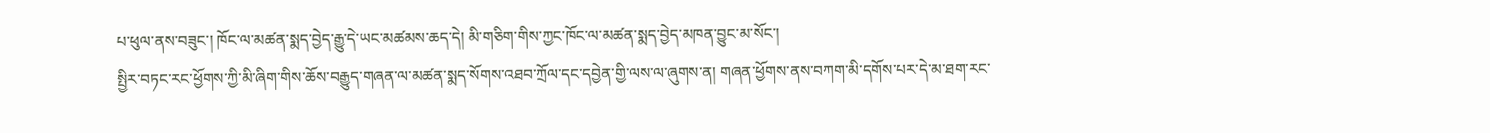པ་ཕུལ་ནས་བཟུང་། ཁོང་ལ་མཚན་སྨད་བྱེད་རྒྱུ་དེ་ཡང་མཚམས་ཆད་དེ། མི་གཅིག་གིས་ཀྱང་ཁོང་ལ་མཚན་སྨད་བྱེད་མཁན་བྱུང་མ་སོང་།
སྤྱིར་བཏང་རང་ཕྱོགས་ཀྱི་མི་ཞིག་གིས་ཆོས་བརྒྱུད་གཞན་ལ་མཚན་སྨད་སོགས་འཐབ་ཀྲོལ་དང་དབྱེན་གྱི་ལས་ལ་ཞུགས་ན། གཞན་ཕྱོགས་ནས་བཀག་མི་དགོས་པར་དེ་མ་ཐག་རང་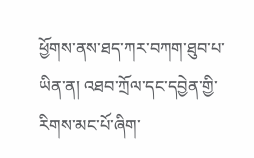ཕྱོགས་ནས་ཐད་ཀར་བཀག་ཐུབ་པ་ཡིན་ན། འཐབ་ཀྲོལ་དང་དབྱེན་གྱི་རིགས་མང་པོ་ཞིག་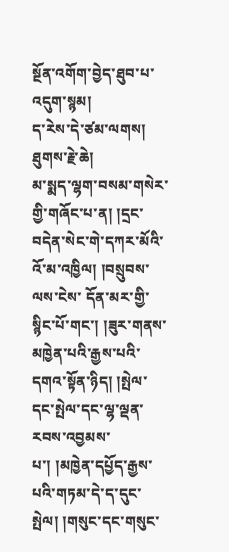སྔོན་འགོག་བྱེད་ཐུབ་པ་འདུག་སྙམ།
ད་རེས་དེ་ཙམ་ལགས། ཐུགས་རྗེ་ཆེ།
མ་སྨད་ལྷག་བསམ་གསེར་གྱི་གཞོང་པ་ན། །དྲང་བདེན་སེང་གེ་དཀར་མོའི་འོ་མ་འཁྱིལ། །བསྲུབས་ལས་ངེས་ དོན་མར་གྱི་སྙིང་པོ་གང་། །ཟུར་གནས་མཁྱེན་པའི་རྒྱས་པའི་དགའ་སྟོན་ཉིད། །སྤེལ་དང་སྤེལ་དང་ལྷ་ལྡན་རབས་འབྱམས་པ་། །མཁྱེན་དཔྱོད་རྒྱས་པའི་གཏམ་དེ་ད་དུང་སྤེལ། །གསུང་དང་གསུང་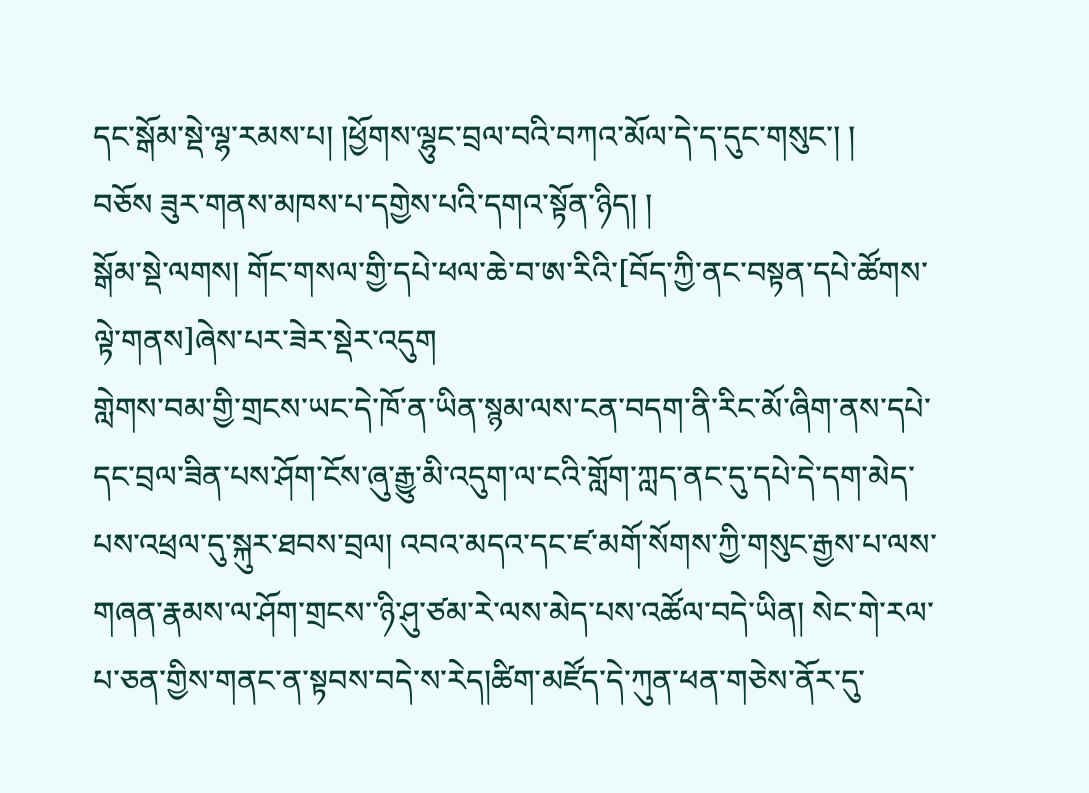དང་སྒོམ་སྡེ་ལྷ་རམས་པ། །ཕྱོགས་ལྷུང་བྲལ་བའི་བཀའ་མོལ་དེ་ད་དུང་གསུང་། །
བཅོས ཟུར་གནས་མཁས་པ་དགྱེས་པའི་དགའ་སྟོན་ཉིད། །
སྒོམ་སྡེ་ལགས། གོང་གསལ་གྱི་དཔེ་ཕལ་ཆེ་བ་ཨ་རིའི་[བོད་ཀྱི་ནང་བསྟན་དཔེ་ཚོགས་ལྟེ་གནས]ཞེས་པར་ཟེར་སྡེར་འདུག
གླེགས་བམ་གྱི་གྲངས་ཡང་དེ་ཁོ་ན་ཡིན་སྙམ་ལས་ངན་བདག་ནི་རིང་མོ་ཞིག་ནས་དཔེ་དང་བྲལ་ཟིན་པས་ཤོག་ངོས་ཞུ་རྒྱུ་མི་འདུག་ལ་ངའི་གློག་ཀླད་ནང་དུ་དཔེ་དེ་དག་མེད་པས་འཕྲལ་དུ་སྐུར་ཐབས་བྲལ། འབའ་མདའ་དང་ཛ་མགོ་སོགས་ཀྱི་གསུང་རྒྱས་པ་ལས་གཞན་རྣམས་ལ་ཤོག་གྲངས་་ཉི་ཤུ་ཙམ་རེ་ལས་མེད་པས་འཚོལ་བདེ་ཡིན། སེང་གེ་རལ་པ་ཅན་གྱིས་གནང་ན་སྟབས་བདེ་ས་རེད།ཚིག་མཛོད་དེ་ཀུན་ཕན་གཅེས་ནོར་དུ་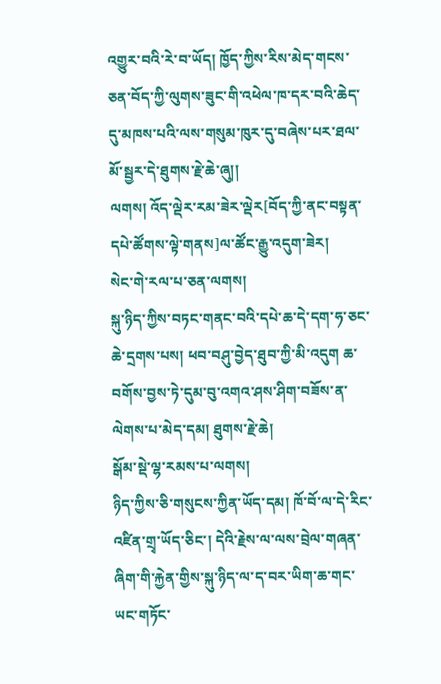འགྱུར་བའི་རེ་བ་ཡོད། ཁྱོད་ཀྱིས་རིས་མེད་གངས་ཅན་བོད་ཀྱི་ལུགས་ཟུང་གི་འཕེལ་ཁ་དར་བའི་ཆེད་དུ་མཁས་པའི་ལས་གསུམ་ཁུར་དུ་བཞེས་པར་ཐལ་མོ་སྦྱར་དེ་ཐུགས་རྗེ་ཆེ་ཞུ།།
ལགས། འོད་ལྡེར་རམ་ཟེར་ལྡེར[བོད་ཀྱི་ནང་བསྟན་དཔེ་ཚོགས་ལྟེ་གནས]ལ་ཚོང་རྒྱུ་འདུག་ཟེར།
སེང་གེ་རལ་པ་ཅན་ལགས།
སྐུ་ཉིད་ཀྱིས་བཏང་གནང་བའི་དཔེ་ཆ་དེ་དག་ཧ་ཅང་ཆེ་དྲགས་པས། ཕབ་བཤུ་བྱེད་ཐུབ་ཀྱི་མི་འདུག ཆ་བགོས་བྱས་ཏེ་དུམ་བུ་འགའ་ཤས་ཤིག་བཟོས་ན་ལེགས་པ་མེད་དམ། ཐུགས་རྗེ་ཆེ།
སྒོམ་སྡེ་ལྷ་རམས་པ་ལགས།
ཉིད་ཀྱིས་ཅི་གསུངས་ཀྱིན་ཡོད་དམ། ཁོ་བོ་ལ་དེ་རིང་འཛིན་གྲྭ་ཡོད་ཅིང་། དེའི་རྗེས་ལ་ལས་བྲེལ་གཞན་ཞིག་གི་རྐྱེན་གྱིས་སྐུ་ཉིད་ལ་ད་བར་ཡིག་ཆ་གང་ཡང་གཏོང་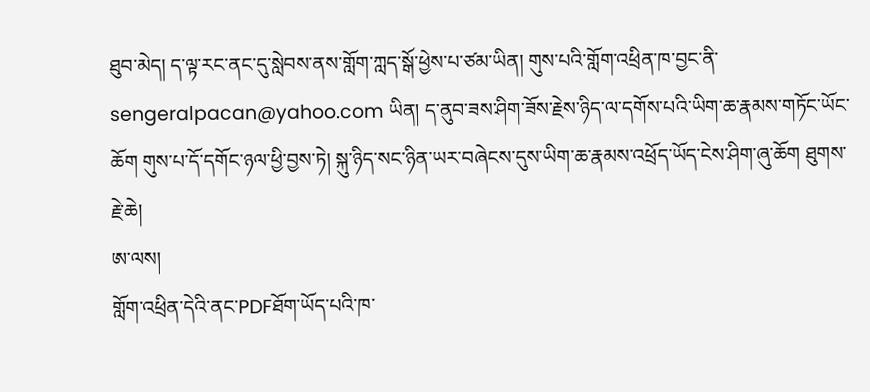ཐུབ་མེད། ད་ལྟ་རང་ནང་དུ་སླེབས་ནས་གློག་ཀླད་སྒོ་ཕྱེས་པ་ཙམ་ཡིན། གུས་པའི་གློག་འཕྲིན་ཁ་བྱང་ནི་ sengeralpacan@yahoo.com ཡིན། ད་ནུབ་ཟས་ཤིག་ཟོས་རྗེས་ཉིད་ལ་དགོས་པའི་ཡིག་ཆ་རྣམས་གཏོང་ཡོང་ཆོག གུས་པ་དོ་དགོང་ཉལ་ཕྱི་བྱས་ཏེ། སྐུ་ཉིད་སང་ཉིན་ཡར་བཞེངས་དུས་ཡིག་ཆ་རྣམས་འཕྲོད་ཡོད་ངེས་ཤིག་ཞུ་ཆོག ཐུགས་རྗེ་ཆེ།
ཨ་ལས།
གློག་འཕྲིན་དེའི་ནང་PDFཐོག་ཡོད་པའི་ཁ་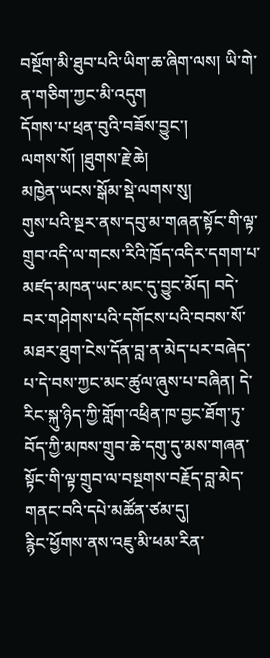བསྔོག་མི་ཐུབ་པའི་ཡིག་ཆ་ཞིག་ལས། ཡི་གེ་ན་གཅིག་ཀྱང་མི་འདུག
དོགས་པ་ཕྲན་བུའི་བཟོས་བྱུང་།
ལགས་སོ། །ཐུགས་རྗེ་ཆེ།
མཁྱེན་ཡངས་སྒོམ་སྡེ་ལགས་སུ།
གུས་པའི་སྔར་ནས་དབུ་མ་གཞན་སྟོང་གི་ལྟ་གྲུབ་འདི་ལ་གངས་རིའི་ཁྲོད་འདིར་དགག་པ་མཛད་མཁན་ཡང་མང་དུ་བྱུང་མོད། བདེ་བར་གཤེགས་པའི་དགོངས་པའི་བབས་སོ་མཐར་ཐུག་ངེས་དོན་བླ་ན་མེད་པར་བཞེད་པ་དེ་བས་ཀྱང་མང་ཚུལ་ཞུས་པ་བཞིན། དེ་རིང་སྐུ་ཉིད་ཀྱི་གློག་འཕྲིན་ཁ་བྱང་ཐོག་ཏུ་བོད་ཀྱི་མཁས་གྲུབ་ཆེ་དགུ་དུ་མས་གཞན་སྟོང་གི་ལྟ་གྲུབ་ལ་བསྔགས་བརྗོད་བླ་མེད་གནང་བའི་དཔེ་མཚོན་ཙམ་དུ།
རྙིང་ཕྱོགས་ནས་འཇུ་མི་ཕམ་རིན་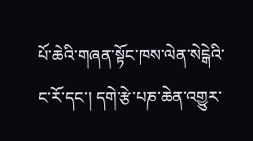པོ་ཆེའི་གཞན་སྟོང་ཁས་ལེན་སེངྒེའི་ང་རོ་དང་། དགེ་རྩེ་པཎ་ཆེན་འགྱུར་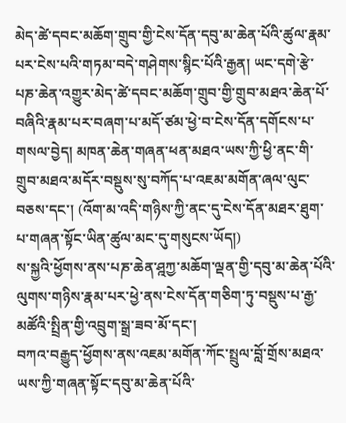མེད་ཚེ་དབང་མཆོག་གྲུབ་གྱི་ངེས་དོན་དབུ་མ་ཆེན་པོའི་ཚུལ་རྣམ་པར་ངེས་པའི་གཏམ་བདེ་གཤེགས་སྙིང་པོའི་རྒྱན། ཡང་དགེ་རྩེ་པཎ་ཆེན་འགྱུར་མེད་ཚེ་དབང་མཆོག་གྲུབ་གྱི་གྲུབ་མཐའ་ཆེན་པོ་བཞིའི་རྣམ་པར་བཞག་པ་མདོ་ཙམ་ཕྱེ་བ་ངེས་དོན་དགོངས་པ་གསལ་བྱེད། མཁན་ཆེན་གཞན་ཕན་མཐའ་ཡས་ཀྱི་ཕྱི་ནང་གི་གྲུབ་མཐའ་མདོར་བསྡུས་སུ་བཀོད་པ་འཇམ་མགོན་ཞལ་ལུང་བཅས་དང་། (འོག་མ་འདི་གཉིས་ཀྱི་ནང་དུ་ངེས་དོན་མཐར་ཐུག་པ་གཞན་སྟོང་ཡིན་ཚུལ་མང་དུ་གསུངས་ཡོད།)
ས་སྐྱའི་ཕྱོགས་ནས་པཎ་ཆེན་ཤྰཀྱ་མཆོག་ལྡན་གྱི་དབུ་མ་ཆེན་པོའི་ལུགས་གཉིས་རྣམ་པར་ཕྱེ་ནས་ངེས་དོན་གཅིག་ཏུ་བསྡུས་པ་རྒྱ་མཚོའི་སྤྲིན་གྱི་འབྲུག་སྒྲ་ཟབ་མོ་དང་།
བཀའ་བརྒྱུད་ཕྱོགས་ནས་འཇམ་མགོན་ཀོང་སྤྲུལ་བློ་གྲོས་མཐའ་ཡས་ཀྱི་གཞན་སྟོང་དབུ་མ་ཆེན་པོའི་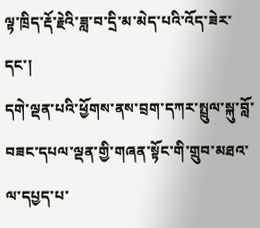ལྟ་ཁྲིད་རྡོ་རྗེའི་ཟླ་བ་དྲི་མ་མེད་པའི་འོད་ཟེར་དང་།
དགེ་ལྡན་པའི་ཕྱོགས་ནས་བྲག་དཀར་སྤྲུལ་སྐུ་བློ་བཟང་དཔལ་ལྡན་གྱི་གཞན་སྟོང་གི་གྲུབ་མཐའ་ལ་དཔྱད་པ་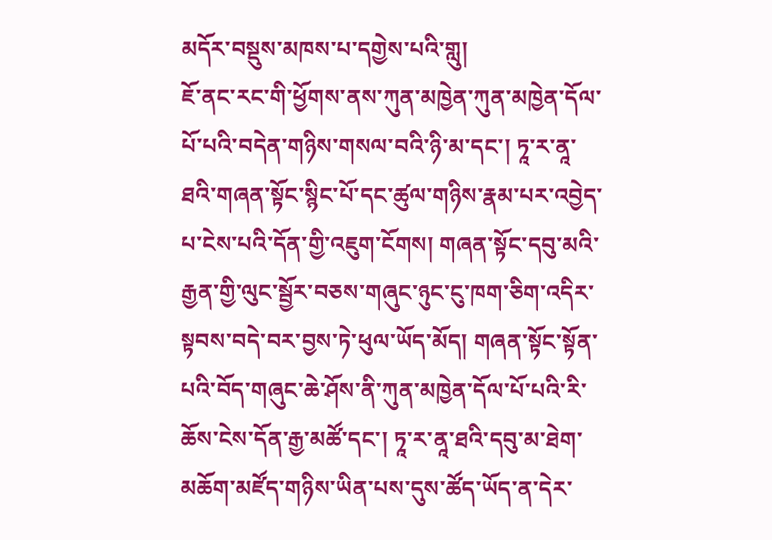མདོར་བསྡུས་མཁས་པ་དགྱེས་པའི་གླུ།
ཇོ་ནང་རང་གི་ཕྱོགས་ནས་ཀུན་མཁྱེན་ཀུན་མཁྱེན་དོལ་པོ་པའི་བདེན་གཉིས་གསལ་བའི་ཉི་མ་དང་། ཏཱ་ར་ནཱ་ཐའི་གཞན་སྟོང་སྙིང་པོ་དང་ཚུལ་གཉིས་རྣམ་པར་འབྱེད་པ་ངེས་པའི་དོན་གྱི་འཇུག་ངོགས། གཞན་སྟོང་དབུ་མའི་རྒྱན་གྱི་ལུང་སྦྱོར་བཅས་གཞུང་ཉུང་ངུ་ཁག་ཅིག་འདིར་སྟབས་བདེ་བར་བྱས་ཏེ་ཕུལ་ཡོད་མོད། གཞན་སྟོང་སྟོན་པའི་བོད་གཞུང་ཆེ་ཤོས་ནི་ཀུན་མཁྱེན་དོལ་པོ་པའི་རི་ཆོས་ངེས་དོན་རྒྱ་མཚོ་དང་། ཏཱ་ར་ནཱ་ཐའི་དབུ་མ་ཐེག་མཆོག་མཛོད་གཉིས་ཡིན་པས་དུས་ཚོད་ཡོད་ན་དེར་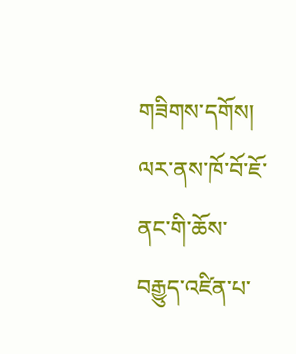གཟིགས་དགོས། ལར་ནས་ཁོ་བོ་ཇོ་ནང་གི་ཆོས་བརྒྱུད་འཛིན་པ་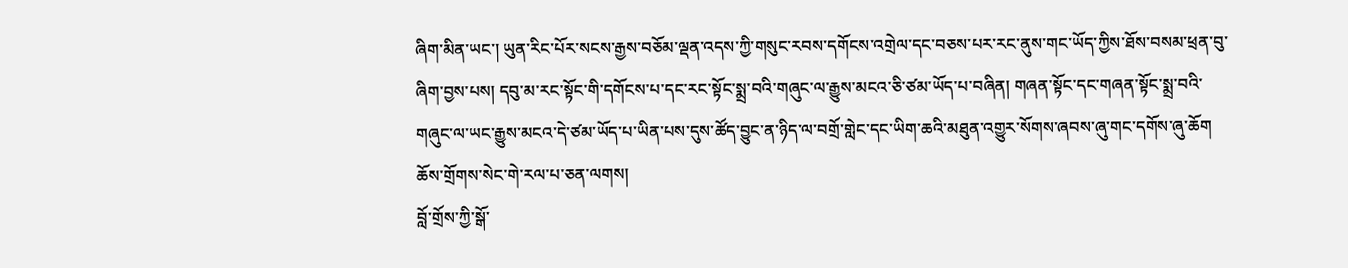ཞིག་མིན་ཡང་། ཡུན་རིང་པོར་སངས་རྒྱས་བཅོམ་ལྡན་འདས་ཀྱི་གསུང་རབས་དགོངས་འགྲེལ་དང་བཅས་པར་རང་ནུས་གང་ཡོད་ཀྱིས་ཐོས་བསམ་ཕྲན་བུ་ཞིག་བྱས་པས། དབུ་མ་རང་སྟོང་གི་དགོངས་པ་དང་རང་སྟོང་སྨྲ་བའི་གཞུང་ལ་རྒྱུས་མངའ་ཅི་ཙམ་ཡོད་པ་བཞིན། གཞན་སྟོང་དང་གཞན་སྟོང་སྨྲ་བའི་གཞུང་ལ་ཡང་རྒྱུས་མངའ་དེ་ཙམ་ཡོད་པ་ཡིན་པས་དུས་ཚོད་བྱུང་ན་ཉིད་ལ་བགྲོ་གླེང་དང་ཡིག་ཆའི་མཐུན་འགྱུར་སོགས་ཞབས་ཞུ་གང་དགོས་ཞུ་ཆོག
ཆོས་གྲོགས་སེང་གེ་རལ་པ་ཅན་ལགས།
བློ་གྲོས་ཀྱི་སྒོ་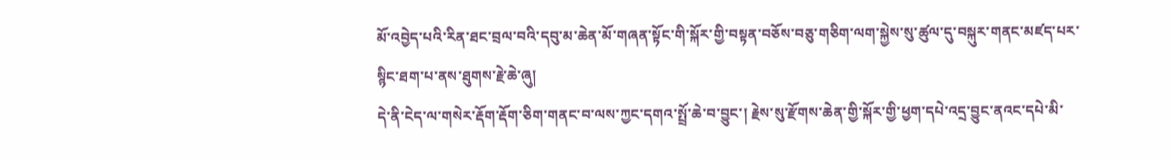མོ་འབྱེད་པའི་རིན་ཐང་བྲལ་བའི་དབུ་མ་ཆེན་མོ་གཞན་སྟོང་གི་སྐོར་གྱི་བསྟན་བཅོས་བཅུ་གཅིག་ལག་སྐྱེས་སུ་ཚུལ་དུ་བསྐུར་གནང་མཛད་པར་སྙིང་ཐག་པ་ནས་ཐུགས་རྗེ་ཆེ་ཞུ།
དེ་ནི་ངེད་ལ་གསེར་རྡོག་རྡོག་ཅིག་གནང་བ་ལས་ཀྱང་དགའ་སྤྲོ་ཆེ་བ་བྱུང་། རྗེས་སུ་རྫོགས་ཆེན་གྱི་སྐོར་གྱི་ཕྱག་དཔེ་འདྲ་བྱུང་ནའང་དཔེ་མི་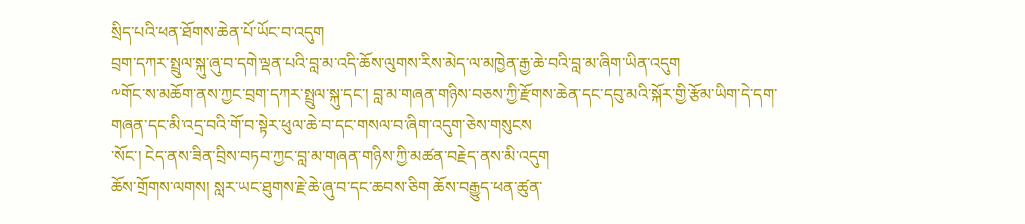སྲིད་པའི་ཕན་ཐོགས་ཆེན་པོ་ཡོང་བ་འདུག
བྲག་དཀར་སྤྲུལ་སྐུ་ཞུ་བ་དགེ་ལྡན་པའི་བླ་མ་འདི་ཆོས་ལུགས་རིས་མེད་ལ་མཁྱེན་རྒྱ་ཆེ་བའི་བླ་མ་ཞིག་ཡིན་འདུག
༸གོང་ས་མཆོག་ནས་ཀྱང་བྲག་དཀར་སྤྲུལ་སྐུ་དང་། བླ་མ་གཞན་གཉིས་བཅས་ཀྱི་རྫོགས་ཆེན་དང་དབུ་མའི་སྐོར་གྱི་རྩོམ་ཡིག་དེ་དག་གཞན་དང་མི་འདྲ་བའི་གོ་བ་སྟེར་ཕུལ་ཆེ་བ་དང་གསལ་བ་ཞིག་འདུག་ཅེས་གསུངས
་སོང་། ངེད་ནས་ཟིན་བྲིས་བཏབ་ཀྱང་བླ་མ་གཞན་གཉིས་ཀྱི་མཚན་བརྗེད་ནས་མི་འདུག
ཆོས་གྲོགས་ལགས། སླར་ཡང་ཐུགས་རྗེ་ཆེ་ཞུ་བ་དང་ཆབས་ཅིག ཆོས་བརྒྱུད་ཕན་ཚུན་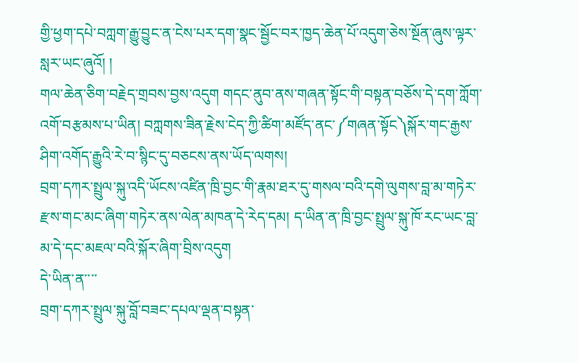གྱི་ཕྱག་དཔེ་བཀླག་རྒྱུ་བྱུང་ན་ངེས་པར་དག་སྣང་སྦྱོང་བར་ཁྱད་ཆེན་པོ་འདུག་ཅེས་སྔོན་ཞུས་ལྟར་སླར་ཡང་ཞུའོ། །
གལ་ཆེན་ཅིག་བརྗེད་གྲབས་བྱས་འདུག གདང་ནུབ་ནས་གཞན་སྟོང་གི་བསྟན་བཅོས་དེ་དག་ཀློག་འགོ་བརྩམས་པ་ཡིན། བཀླགས་ཟིན་རྗེས་ངེད་ཀྱི་ཚིག་མཛོད་ནང་༼གཞན་སྟོང༽སྐོར་གང་རྒྱས་ཤིག་འགོད་རྒྱུའི་རེ་བ་སྙིང་དུ་བཅངས་ནས་ཡོད་ལགས།
བྲག་དཀར་སྤྲུལ་སྐུ་འདི་ཡོངས་འཛིན་ཁྲི་བྱང་གི་རྣམ་ཐར་དུ་གསལ་བའི་དགེ་ལུགས་བླ་མ་གཏེར་རྫས་གང་མང་ཞིག་གཏེར་ནས་ལེན་མཁན་དེ་རེད་དམ། ད་ཡིན་ན་ཁྲི་བྱང་སྤྲུལ་སྐུ་ཁོ་རང་ཡང་བླ་མ་དེ་དང་མཇལ་བའི་སྐོར་ཞིག་བྲིས་འདུག
དེ་ཡིན་ན་་་་
བྲག་དཀར་སྤྲུལ་སྐུ་བློ་བཟང་དཔལ་ལྡན་བསྟན་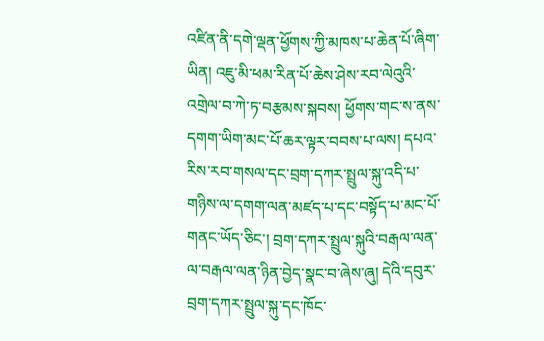འཛིན་ནི་དགེ་ལྡན་ཕྱོགས་ཀྱི་མཁས་པ་ཆེན་པོ་ཞིག་ཡིན། འཇུ་མི་ཕམ་རིན་པོ་ཆེས་ཤེས་རབ་ལེའུའི་འགྲེལ་བ་ཀེ་ཏ་བརྩམས་སྐབས། ཕྱོགས་གང་ས་ནས་དགག་ཡིག་མང་པོ་ཆར་ལྟར་བབས་པ་ལས། དཔའ་རིས་རབ་གསལ་དང་བྲག་དཀར་སྤྲུལ་སྐུ་འདི་པ་གཉིས་ལ་དགག་ལན་མཛད་པ་དང་བསྟོད་པ་མང་པོ་གནང་ཡོད་ཅིང་། བྲག་དཀར་སྤྲུལ་སྐུའི་བརྒལ་ལན་ལ་བརྒལ་ལན་ཉིན་བྱེད་སྣང་བ་ཞེས་ཞུ། དེའི་དབུར་བྲག་དཀར་སྤྲུལ་སྐུ་དང་ཁོང་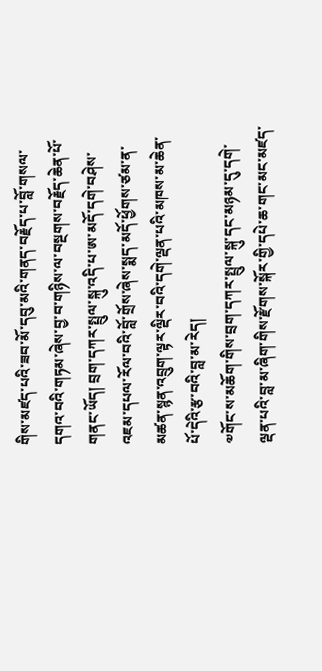གིས་མཛད་པའི་ཟབ་མོ་དབུ་མའི་གནད་བརྗོད་པ་བློ་གསལ་དགའ་བའི་གཏམ་ཞེས་བྱ་བ་གཉིས་ལ་བསྔགས་བརྗོད་ཆེན་པོ་གནང་ཡོད། བྲག་དཀར་སྤྲུལ་སྐུ་འདི་པ་ཨ་མདོ་དགེ་བཤེས་འཇམ་དཔལ་རོལ་བའི་བློ་གྲོས་ཞེས་སྨད་མདོ་ཕྱོགས་ཙམ་ན་མཚན་སྙན་འབྲུག་ལྟར་ལྡིར་བའི་དགེ་ལྡན་པའི་མཁས་མ་ཆེན་པོ་དེའི་རྩ་བའི་བླ་མ་རེད།
༧གོང་ས་མཆོག་གིས་བྲག་དཀར་སྤྲུལ་སྐུ་དང་མཉམ་དུ་དགེ་ལྡན་པའི་བླ་མ་ཞིག་གིས་རྫོགས་སྐོར་གྱི་དཔེ་ཆ་གང་མང་མཛད་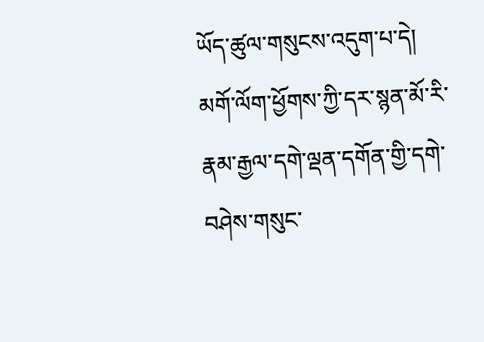ཡོད་ཚུལ་གསུངས་འདུག་པ་དེ། མགོ་ལོག་ཕྱོགས་ཀྱི་དར་སྙན་མོ་རི་རྣམ་རྒྱལ་དགེ་ལྡན་དགོན་གྱི་དགེ་བཤེས་གསུང་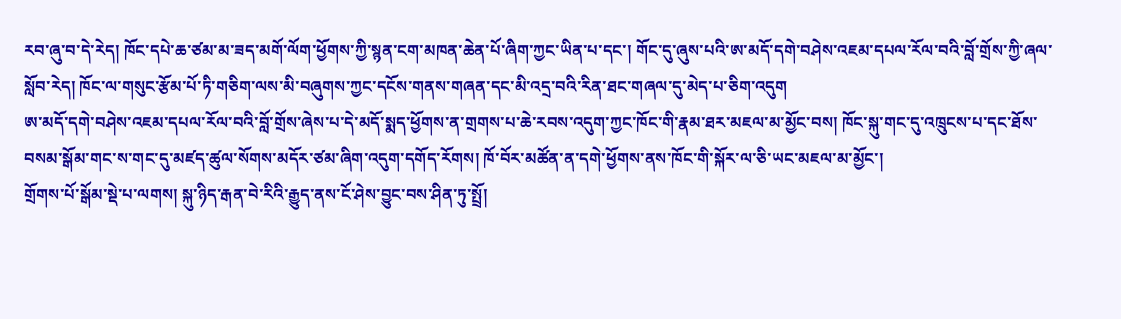རབ་ཞུ་བ་དེ་རེད། ཁོང་དཔེ་ཆ་ཙམ་མ་ཟད་མགོ་ལོག་ཕྱོགས་ཀྱི་སྙན་ངག་མཁན་ཆེན་པོ་ཞིག་ཀྱང་ཡིན་པ་དང་། གོང་དུ་ཞུས་པའི་ཨ་མདོ་དགེ་བཤེས་འཇམ་དཔལ་རོལ་བའི་བློ་གྲོས་ཀྱི་ཞལ་སློབ་རེད། ཁོང་ལ་གསུང་རྩོམ་པོ་ཏི་གཅིག་ལས་མི་བཞུགས་ཀྱང་དངོས་གནས་གཞན་དང་མི་འདྲ་བའི་རིན་ཐང་གཞལ་དུ་མེད་པ་ཅིག་འདུག
ཨ་མདོ་དགེ་བཤེས་འཇམ་དཔལ་རོལ་བའི་བློ་གྲོས་ཞེས་པ་དེ་མདོ་སྨད་ཕྱོགས་ན་གྲགས་པ་ཆེ་རབས་འདུག་ཀྱང་ཁོང་གི་རྣམ་ཐར་མཇལ་མ་མྱོང་བས། ཁོང་སྐུ་གང་དུ་འཁྲུངས་པ་དང་ཐོས་བསམ་སྒོམ་གང་ས་གང་དུ་མཛད་ཚུལ་སོགས་མདོར་ཙམ་ཞིག་འདུག་དགོད་རོགས། ཁོ་བོར་མཚོན་ན་དགེ་ཕྱོགས་ནས་ཁོང་གི་སྐོར་ལ་ཅི་ཡང་མཇལ་མ་མྱོང་།
གྲོགས་པོ་སྒོམ་སྡེ་པ་ལགས། སྐུ་ཉིད་རྒན་བེ་རིའི་རྒྱུད་ནས་ངོ་ཤེས་བྱུང་བས་ཤིན་ཏུ་སྤྲོ།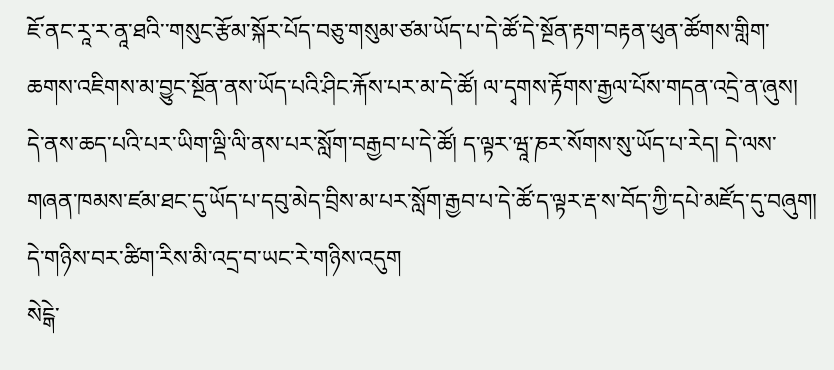ཇོ་ནང་རཱ་ར་ནཱ་ཐའི་་གསུང་རྩོམ་སྐོར་པོད་བཅུ་གསུམ་ཙམ་ཡོད་པ་དེ་ཚོ་དེ་སྔོན་རྟག་བརྟན་ཕུན་ཚོགས་གླིག་ཆགས་འཇིགས་མ་བྱུང་སྔོན་ནས་ཡོད་པའི་ཤིང་རྐོས་པར་མ་དེ་ཚོ། ལ་དྭགས་རྟོགས་རྒྱལ་པོས་གདན་འདྲེ་ན་ཞུས། དེ་ནས་ཆད་པའི་པར་ཡིག་ལྡི་ལི་ནས་པར་སློག་བརྒྱབ་པ་དེ་ཚོ། ད་ལྟར་ཝཱ་ཎར་སོགས་སུ་ཡོད་པ་རེད། དེ་ལས་གཞན་ཁམས་ཛམ་ཐང་དུ་ཡོད་པ་དབུ་མེད་བྲིས་མ་པར་སློག་རྒྱབ་པ་དེ་ཚོ་ད་ལྟར་རྡ་ས་བོད་ཀྱི་དཔེ་མཛོད་དུ་བཞུག། དེ་གཉིས་བར་ཚིག་རིས་མི་འདྲ་བ་ཡང་རེ་གཉིས་འདུག
སེངྒེ་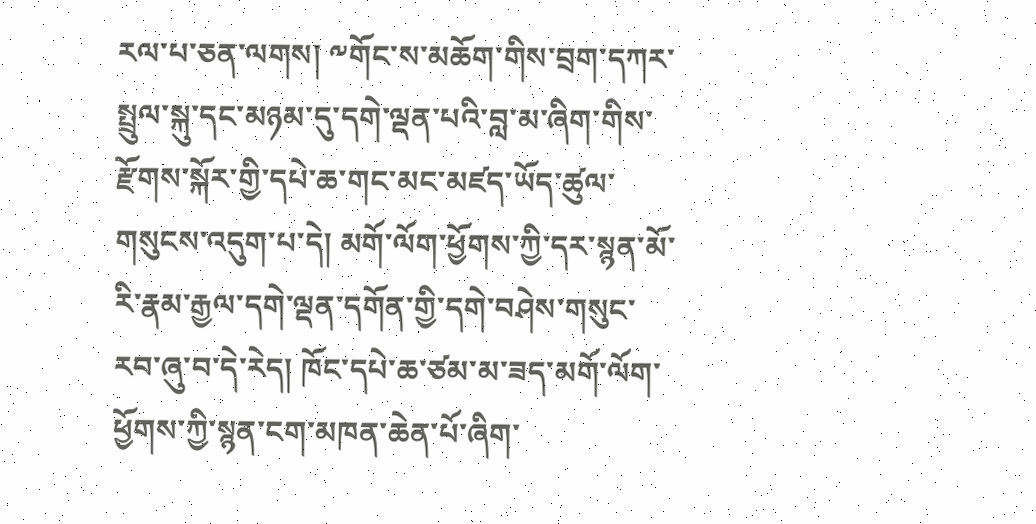རལ་པ་ཅན་ལགས། ༸གོང་ས་མཆོག་གིས་བྲག་དཀར་སྤྲུལ་སྐུ་དང་མཉམ་དུ་དགེ་ལྡན་པའི་བླ་མ་ཞིག་གིས་རྫོགས་སྐོར་གྱི་དཔེ་ཆ་གང་མང་མཛད་ཡོད་ཚུལ་གསུངས་འདུག་པ་དེ། མགོ་ལོག་ཕྱོགས་ཀྱི་དར་སྙན་མོ་རི་རྣམ་རྒྱལ་དགེ་ལྡན་དགོན་གྱི་དགེ་བཤེས་གསུང་རབ་ཞུ་བ་དེ་རེད། ཁོང་དཔེ་ཆ་ཙམ་མ་ཟད་མགོ་ལོག་ཕྱོགས་ཀྱི་སྙན་ངག་མཁན་ཆེན་པོ་ཞིག་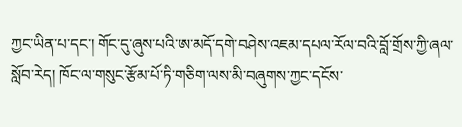ཀྱང་ཡིན་པ་དང་། གོང་དུ་ཞུས་པའི་ཨ་མདོ་དགེ་བཤེས་འཇམ་དཔལ་རོལ་བའི་བློ་གྲོས་ཀྱི་ཞལ་སློབ་རེད། ཁོང་ལ་གསུང་རྩོམ་པོ་ཏི་གཅིག་ལས་མི་བཞུགས་ཀྱང་དངོས་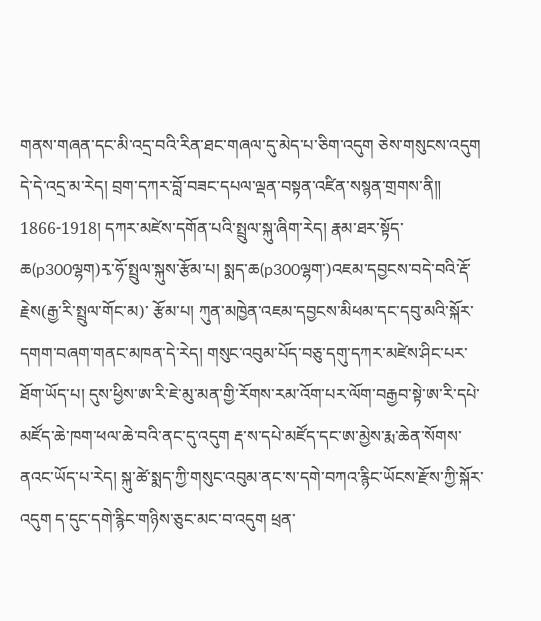གནས་གཞན་དང་མི་འདྲ་བའི་རིན་ཐང་གཞལ་དུ་མེད་པ་ཅིག་འདུག ཅེས་གསུངས་འདུག དེ་དེ་འདྲ་མ་རེད། བྲག་དཀར་བློ་བཟང་དཔལ་ལྡན་བསྟན་འཛིན་སསྙན་གྲགས་ནི༎ 1866-1918། དཀར་མཛེས་དགོན་པའི་སྤྲུལ་སྐུ་ཞིག་རེད། རྣམ་ཐར་སྟོད་ཆ(p300ལྷག)རྭ་ཧོ་སྤྲུལ་སྐུས་རྩོམ་པ། སྨད་ཆ(p300ལྷག་)འཇམ་དབྱངས་བདེ་བའི་རྡོ་རྗེས(རྒྱ་རི་སྤྲུལ་གོང་མ)་ རྩོམ་པ། ཀུན་མཁྱེན་འཇམ་དབྱངས་མིཕམ་དང་དབུ་མའི་སྐོར་དགག་བཞག་གནང་མཁན་དེ་རེད། གསུང་འབུམ་པོད་བཅུ་དགུ་དཀར་མཛེས་ཤིང་པར་ཐོག་ཡོད་པ། དུས་ཕྱིས་ཨ་རི་ཇེ་མུ་མན་གྱི་རོགས་རམ་འོག་པར་ལོག་བརྒྱབ་སྟེ་ཨ་རི་དཔེ་མཛོད་ཆེ་ཁག་ཕལ་ཆེ་བའི་ནང་དུ་འདུག རྡ་ས་དཔེ་མཛོད་དང་ཨ་མྱེས་རྨ་ཆེན་སོགས་ནའང་ཡོད་པ་རེད། སྐུ་ཚེ་སྨད་ཀྱི་གསུང་འབུམ་ནང་ས་དགེ་བཀའ་རྙིང་ཡོངས་རྫོས་ཀྱི་སྐོར་འདུག ད་དུང་དགེ་རྙིང་གཉིས་ཅུང་མང་བ་འདུག ཕྲན་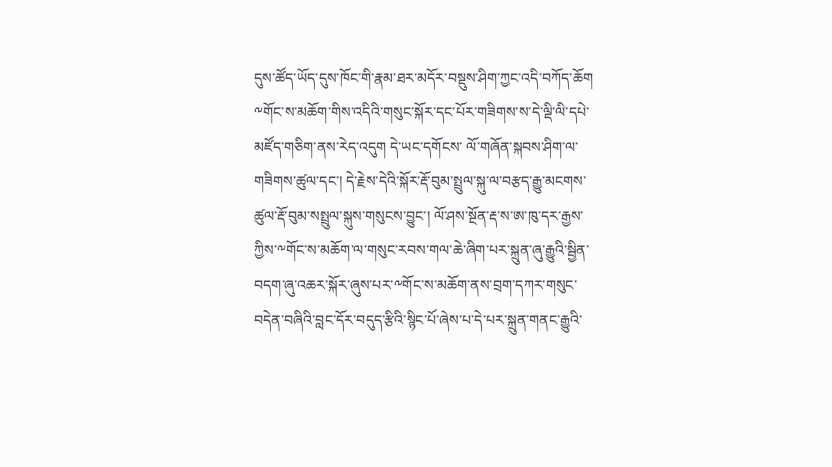དུས་ཚོད་ཡོད་དུས་ཁོང་གི་རྣམ་ཐར་མདོར་བསྡུས་ཤིག་ཀྱང་འདི་བཀོད་ཆོག ༸གོང་ས་མཆོག་གིས་འདིའི་གསུང་སྐོར་དང་པོར་གཟིགས་ས་དེ་ལྡི་ལི་དཔེ་མཛོད་གཅིག་ནས་རེད་འདུག དེ་ཡང་དགོངས་ ལོ་གཞོན་སྐབས་ཤིག་ལ་གཟིགས་ཚུལ་དང་། དེ་རྗེས་དེའི་སྐོར་རྡོ་བུམ་སྤྲུལ་སྐུ་ལ་བརྩད་རྒྱུ་མངགས་ཚུལ་རྡོ་བུམ་སསྤྲུལ་སྐུས་གསུངས་བྱུང་། ལོ་ཤས་སྔོན་རྡ་ས་ཨ་ཁུ་དར་རྒྱས་ཀྱིས་༸གོང་ས་མཆོག་ལ་གསུང་རབས་གལ་ཆེ་ཞིག་པར་སྐྲུན་ཞུ་རྒྱུའི་སྦྱིན་བདག་ཞུ་འཆར་སྐོར་ཞུས་པར་༸གོང་ས་མཆོག་ནས་བྲག་དཀར་གསུང་བདེན་བཞིའི་བླང་དོར་བདུད་རྩིའི་སྙིང་པོ་ཞེས་པ་དེ་པར་སྐྲུན་གནང་རྒྱུའི་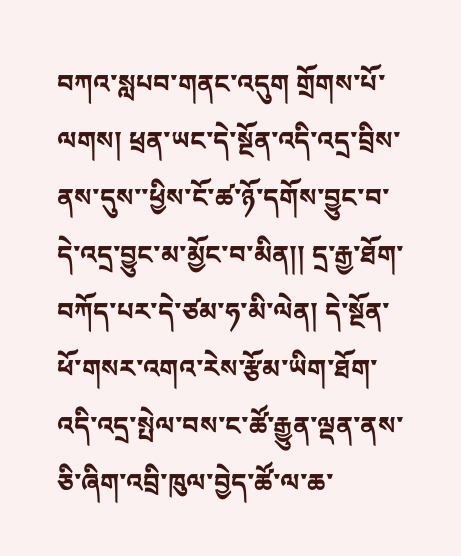བཀའ་སླཔབ་གནང་འདུག གྲོགས་པོ་ལགས། ཕྲན་ཡང་དེ་སྔོན་འདི་འདྲ་བྲིས་ནས་དུས་་ཕྱིས་ངོ་ཚ་ཉོ་དགོས་བྱུང་བ་དེ་འདྲ་བྱུང་མ་མྱོང་བ་མིན།། དྲ་རྒྱ་ཐོག་བཀོད་པར་དེ་ཙམ་ཧ་མི་ལེན། དེ་སྔོན་ཕོ་གསར་འགའ་རེས་རྩོམ་ཡིག་ཐོག་འདི་འདྲ་སྤེལ་བས་ང་ཚོ་རྒྱུན་ལྡན་ནས་ཅི་ཞིག་འབྲི་ཁུལ་བྱེད་ཚོ་ལ་ཆ་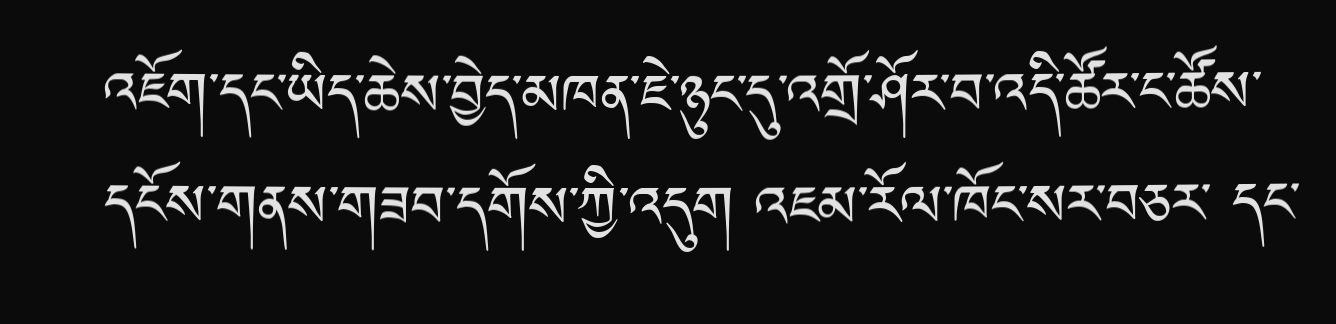འཇོག་དང་ཡིད་ཆེས་བྱེད་མཁན་ཇེ་ཉུང་དུ་འགྲོ་ཤོར་བ་འདི་ཚོར་ང་ཚོས་དངོས་གནས་གཟབ་དགོས་ཀྱི་འདུག འཇམ་རོལ་ཁོང་སར་བཅར་ དང་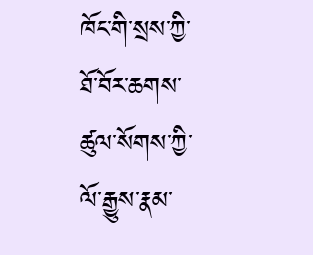ཁོང་གི་སྲས་ཀྱི་ཐོ་བོར་ཆགས་ཚུལ་སོགས་ཀྱི་ལོ་རྒྱུས་རྣམ་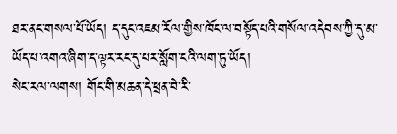ཐར་ནང་གསལ་པོ་ཡོད། ད་དུང་འཇམ་རོལ་གྱིས་ཁོང་ལ་བསྟོད་པའི་གསོལ་འདེབས་ཀྱི་དུ་མ་ཡོད་པ་འགའ་ཞིག་ད་ལྟར་རང་དུ་པར་སློག་ངའི་ལག་ཏུ་ཡོད།
སེང་རལ་ལགས། གོང་གི་མཆན་དེ་ཕྲན་བེ་རི་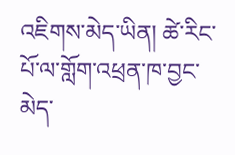འཇིགས་མེད་ཡིན། ཚེ་རིང་པོ་ལ་གློག་འཕྲན་ཁ་བྱང་མེད་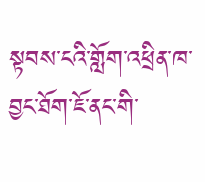སྟབས་ངའི་གློག་འཕྲིན་ཁ་བྱང་ཐོག་ཇོ་ནང་གི་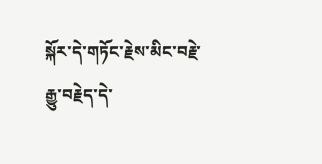སྐོར་དེ་གཏོང་རྗེས་མིང་བརྗེ་རྒྱུ་བརྗེད་དེ་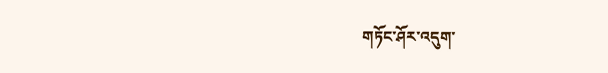གཏོང་ཤོར་འདུག་